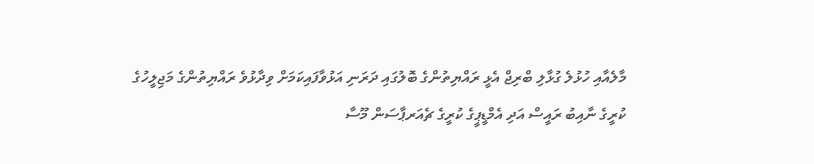މާލެއާއި ހުޅުލެ ގުޅާލި ބްރިޖް އެޅީ ރައްޔިތުންގެ ބޮލުގައި ދަރަނި އަޅުވާފައިކަމަށް ވިދާޅުވެ ރައްޔިތުންގެ މަޖިލީހުގެ ކުރީގެ ނާއިބު ރައީސް އަދި އެމްޑީޕީގެ ކުރީގެ ޗެއަރޕާސަން މޫސާ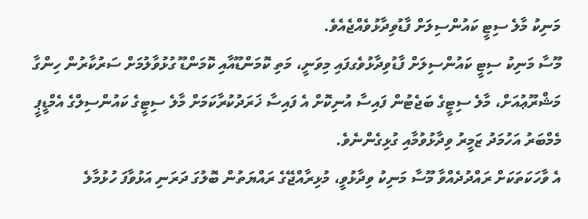މަނިކު މާލެ ސިޓީ ކައުންސިލަށް ފާޑުވިދާޅުވެއްޖެއެވެ.
މޫސާ މަނިކު ސިޓީ ކައުންސިލަށް ފާޑުވިދާޅުވެގފައި މިވަނީ، މަތި ކޮމަންޑޫއާއި ކޮމަންޑޫ ގުޅުވާލުމަށް ސަރުކާރުން ހިންގާ މަޝްރޫޢުއަށް، މާލެ ސިޓީގެ ބަޖެޓުން ފައިސާ އުނިކޮށް އެ ފައިސާ ޚަރަދުކުރާކަމަށް މާލެ ސިޓީގެ ކައުންސިލްގެ އެމްޑީޕީ މެމްބަރު އަހުމަދު ޒަމީރު ވިދާޅުވުމާއި ގުޅިގެންނެވެ.
އެ ވާހަކަތަކަށް ރައްދުދެއްވާ މޫސާ މަނިކު ވިދާޅުވީ، މުޅިރާއްޖޭގެ ރައްޔަތުން ބޮލުގަ ދަރަނި އަޅުވާފަ ހުޅުމާލެ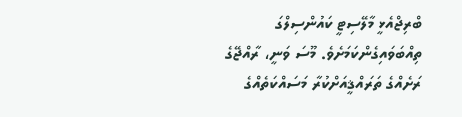ބްރިޖްއެޅީ މާލޭސިޓީ ކައުންސިލްގަ ތިއްބަވައިގެންކަމަށެވެ. މޫސަ ވަނީ، ރާއްޖޭގެ ރަށެއްގެ ތަރައްޤީއަށްކުރާ މަސައްކަތެއްގެ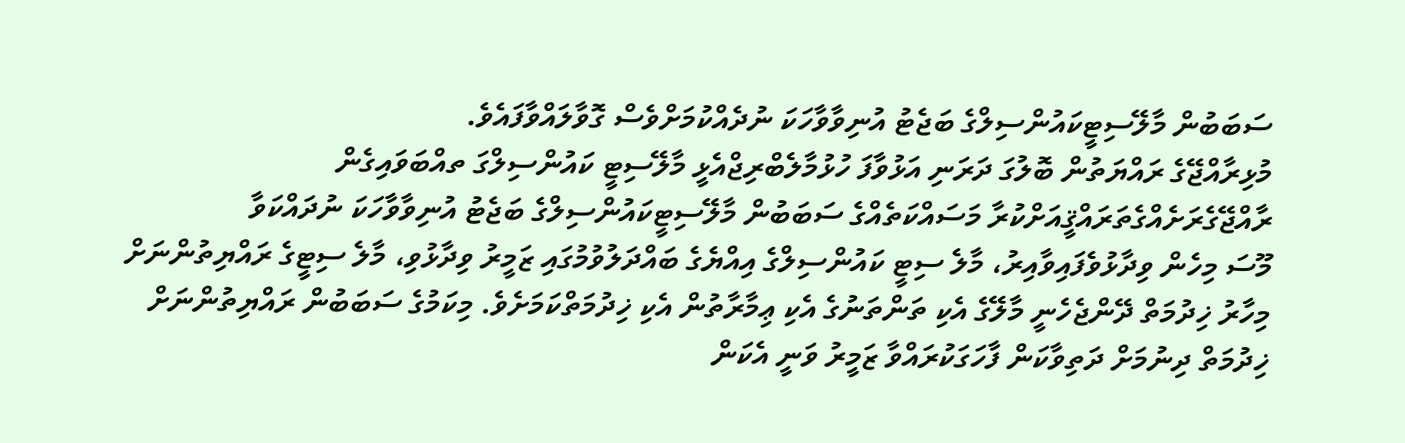ސަބަބުން މާލޭސިޓީކައުންސިލްގެ ބަޖެޓު އުނިވާވާހަކަ ނުދެއްކުމަށްވެސް ގޮވާލައްވާފައެވެ.
މުޅިރާއްޖޭގެ ރައްޔަތުން ބޮލުގަ ދަރަނި އަޅުވާފަ ހުޅުމާލެބްރިޖްއެޅީ މާލޭސިޓީ ކައުންސިލްގަ ތއްބަވައިގެން ރާއްޖޭގެރަށެއްގެތަރައްޤީއަށްކުރާ މަސައްކަތެއްގެ ސަބަބުން މާލޭސިޓީކައުންސިލްގެ ބަޖެޓު އުނިވާވާހަކަ ނުދައްކަވާ
މޫސަ މިހެން ވިދާޅުވެފައިވާއިރު، މާލެ ސިޓީ ކައުންސިލްގެ އިއްޔެގެ ބައްދަލުވުމުގައި ޒަމީރު ވިދާޅުވި، މާލެ ސިޓީގެ ރައްޔިތުންނަށް މިހާރު ޚިދުމަތް ދޭންޖެހެނީ މާލޭގެ އެކި ތަންތަނުގެ އެކި ޢިމާރާތުން އެކި ޚިދުމަތްކަމަށެވެ. މިކަމުގެ ސަބަބުން ރައްޔިތުންނަށް ޚިދުމަތް ދިނުމަށް ދަތިވާކަން ފާހަގަކުރައްވާ ޒަމީރު ވަނީ އެކަން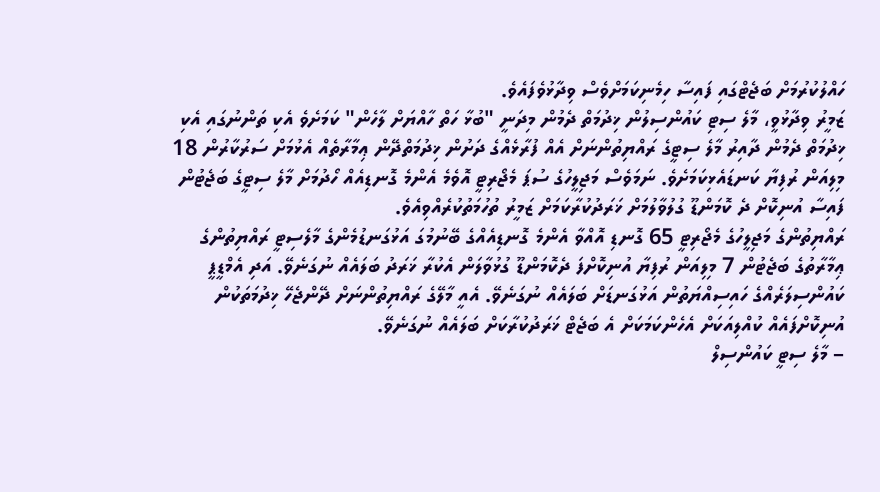ހައްލުކުރުމަށް ބަޖެޓްގައި ފައިސާ ހިމެނިކަމަށްވެސް ވިދާޅުވެފައެވެ.
ޒަމީރު ވިދާޅުވީ، މާލެ ސިޓި ކައުންސިލުން ޚިދުމަތް ދެމުން މިދަނީ "ބުޅާ ހަތް ހާއްޔަށް ލާހެން" ކަމަށެވެ އެކި ތަންނުގައި އެކި ޚިދުމަތް ދެމުން ދާއިރު މާލެ ސިޓީގެ ރައްޔިތުންނަށް އެއް ފުރާޅެއްގެ ދަށުން ޚިދުމަތްދޭން ޢިމާރާތެއް އެޅުމަށް ސަރުކާރުން 18 މިލިއަން ރުފިޔާ ކަނޑައެޅިކަމަށެވެ. ނަމަވެސް މަޖިލީހުގެ ސުޕަ މެޖޯރިޓީ އޮވެމެ އެންމެ ގޮނޑިއެއް ހޯދުމަށް މާލެ ސިޓީގެ ބަޖެޓުން ފައިސާ އުނިކޮށް ދެ ކޮމަންޑޫ ގުލުވާލުމަށް ޚަރަދުކުރާކަމަށް ޒަމީރު ތުހުމަތުކުރެއްވިއެވެ.
ރައްޔިތުންގެ މަޖިލީހުގެ މެޖޯރިޓީ 65 ގޮނޑި އޮއްވާ އެންމެ ގޮނޑިއެއްގެ ބޭނުމުގަ އަޅުގަނޑުމެންގެ މާލެސިޓީ ރައްޔިތުންގެ ޢިމާރާތުގެ ބަޖެޓުން 7 މިލިއަން ރުފިޔާ އުނިކޮށްފަ ދެކޮމަންޑޫ ގުޅުވާލަން އެކުރާ ޚަރަދު ބަލައެއް ނުގަނެވޭ. އަދި އެމްޑީޕީ ކައުންސިލަރެއްގެ ހައިސިއްޔަތުން އަޅުގަނޑަށް ބަލައެއް ނުގަނެވޭ. އެއީ މާލޭގެ ރައްޔިތުންނަށް ދޭންޖެހޭ ޚިދުމަތަކުން އުނިކޮށްފައެއް ކުއްލިއަކަށް އެހެންކަމަކަށް އެ ބަޖެޓް ޚަރަދުކުރާކަށް ބަލައެއް ނުގަނެވޭ.
– މާލެ ސިޓީ ކައުންސިލް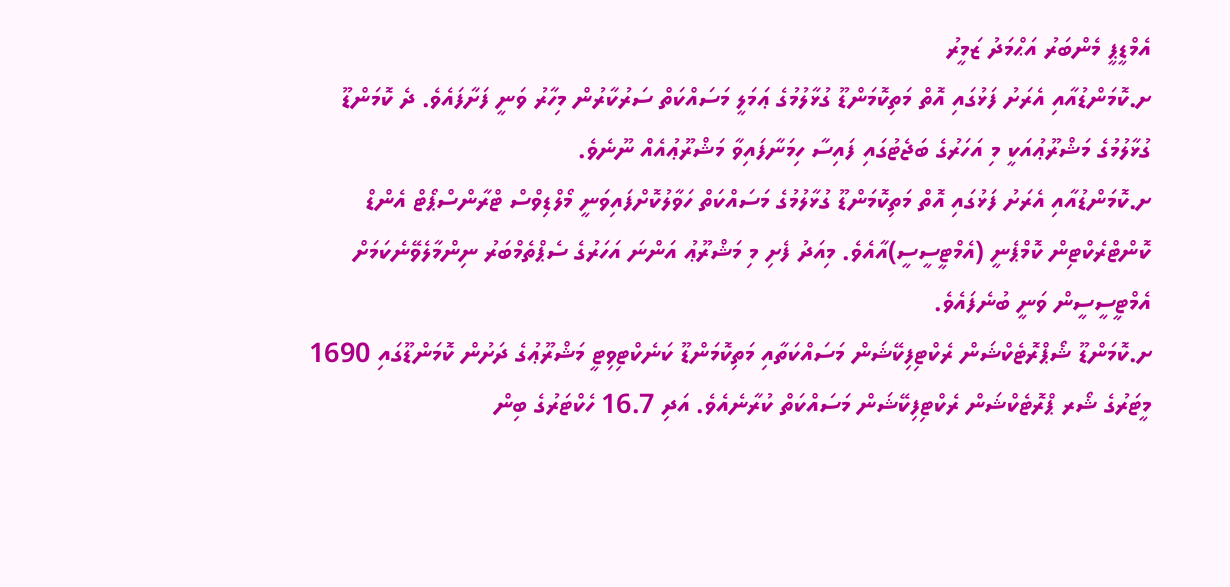އެމްޑީޕީ މެންބަރު އަޙްމަދު ޒަމީރު
ށ.ކޮމަންޑުއާއި އެރަށު ފަޅުގައި އޮތް މަތިކޮމަންޑޫ ގުޅާލުމުގެ ޢަމަލީ މަސައްކަތް ސަރުކާރުން މިހާރު ވަނީ ފަށާފައެވެ. ދެ ކޮމަންޑޫ ގުޅާލުމުގެ މަޝްރޫޢުއަކީ މި އަހަރުގެ ބަޖެޓުގައި ފައިސާ ހިމަނާފައިވާ މަޝްރޫޢުއެއް ނޫނެވެ.
ށ.ކޮމަންޑުއާއި އެރަށު ފަޅުގައި އޮތް މަތިކޮމަންޑޫ ގުޅާލުމުގެ މަސައްކަތް ހަވާލުކޮށްފައިވަނީ މޯލްޑިވްސް ޓްރާންސްޕޯޓް އެންޑް ކޮންޓްރެކްޓިން ކޮމްޕެނީ (އެމްޓީސީސީ)އާއެވެ. މިއަދު ފެށި މި މަޝްރޫޢު އަންނަ އަހަރުގެ ސެޕްތެމްބަރު ނިންމާލެވޭނެކަމަށް އެމްޓީސީސީން ވަނީ ބުނެފައެވެ.
ށ.ކޮމަންޑޫ ޝޯޕްރޮޓެކްޝަން ރެކްޓިފިކޭޝަން މަސައްކަތާއި މަތިކޮމަންޑޫ ކަނެކްޓިވިޓީ މަޝްރޫޢުގެ ދަށުން ކޮމަންޑޫގައި 1690 މީޓަރުގެ ޝޯރ ޕްރޮޓެކްޝަން ރެކްޓިފިކޭޝަން މަސައްކަތް ކުރާނެއެވެ. އަދި 16.7 ހެކްޓަރުގެ ބިން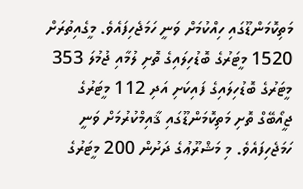މަތިކޮމަންޑޫގައި ހިއްކުމަށް ވަނީ ހަމަޖެހިފައެވެ. މީގެއިތުރަށް 1520 މީޓަރުގެ ބޮޑުހިލައިގެ ތޮށި ލުމާއި ޖުމުލަ 353 މީޓަރުގެ ބޮޑުހިލައިގެ ފައިކަށި އަދި 112 މީޓަރުގެ ޖީއޯބޭގް ތޮށި މަތިކޮމަންޑޫގައި ޤާއިމްކުރުމަށް ވަނީ ހަމަޖެހިފައެވެ. މި މަޝްރޫޢުގެ ދަށުން 200 މީޓަރުގެ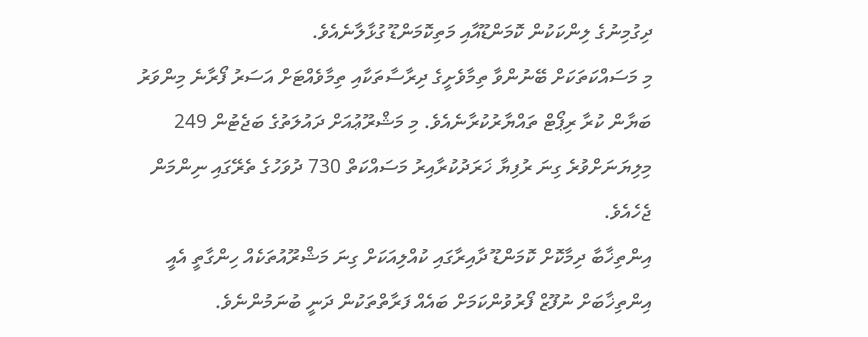ދިގުމިނުގެ ލިންކަކުން ކޮމަންޑޫއާއި މަތިކޮމަންޑޫ ގުޅާލާނެއެވެ.
މި މަސައްކަތަކަށް ބޭނުންވާ ތިމާވެށީގެ ދިރާސާތަކާއި ތިމާވެއްޓަށް އަސަރު ފޯރާނެ މިންވަރު ބަޔާން ކުރާ ރިޕޯޓް ތައްޔާރުކުރާނެއެވެ. މި މަޝްރޫޢުއަށް ދައުލަތުގެ ބަޖެޓުން 249 މިލިޔަނަށްވުރެ ގިނަ ރުފިޔާ ޚަރަދުކުރާއިރު މަސައްކަތް 730 ދުވަހުގެ ތެރޭގައި ނިންމަން ޖެހެއެވެ.
އިންތިޚާބާ ދިމާކޮށް ކޮމަންޑޫ ދާއިރާގައި ކުއްލިއަކަށް ގިނަ މަޝްރޫއުތަކެއް ހިންގާތީ އެއީ އިންތިޚާބަށް ނުފޫޒް ފޯރުވުންކަމަށް ބައެއް ފަރާތްތަކުން ދަނީ ބުނަމުންނެވެ.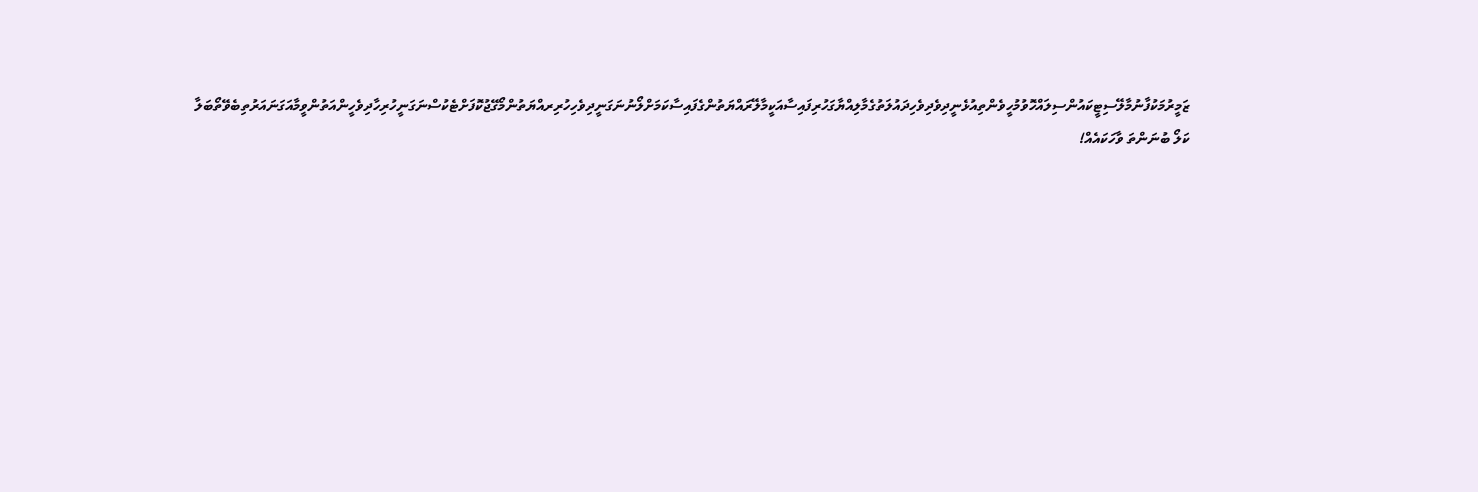ޒަމީރުމަކުފާނުމާލޭސިޓީކައުންސިލައްހޮވުމުހީވެންތިއުޅެނީދިވެދިވެހިދައުލަތުގެމާލިއްޔާގަހުރިފައިސާއަކީމާލޭރައްޔަތުންގެފައިސާކަމަށްލޯނުނަގަނީދިވެހިހުރިރއްޔަތުންމޯގޭޖުކޮފަށްޓެކުސްނަގަނީހުރިހާދިވެހީންއަތުންވީމާއަގަނައަރުތިބެވޭތޯބަލާ
ކަލޯ ބުނަންތަ ވާހަކައެއް!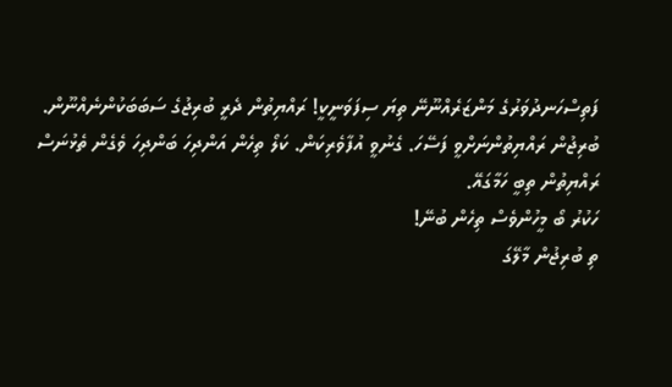ފަތިސްހަނދުވަރުގެ މަންޒަރެއްނޫނޭ ތިޔަ ސިފަވަނީކީ! ރައްޔިތުން ދެރީ ބުރިޖުގެ ސަބަބަކުންނެއްނޫން. ބުރިޖުން ރައްޔިތުންނަށްވީ ފަސޭހަ. ގެނުވީ އުފާވެރިކަން. ކަލޯ ތިހެން އަންދިހަ ބަންދިހަ ވެގެން ތެޅުނަސް ރައްޔިތުން ތިބީ ހަމާގައޭ.
ހަކުރު ބޯ މީހުންވެސް ތިހެން ބުނޭ!
ތި ބުރިޖުން މާލޭގަ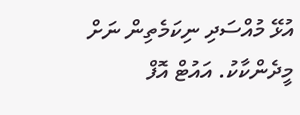އުޅޭ މުއްސަދި ނިކަމެތިން ނަށް
މީދެންކާކު. އައުޓް އޮފް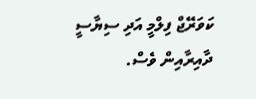ކަވަރޭޖް ފިލްމީ އަދި ސިޔާސީ ދާއިރާއިން ވެސް.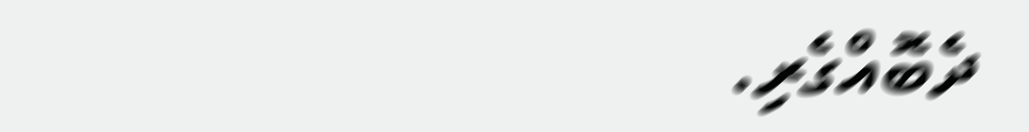ދެބޮއްގެރި.